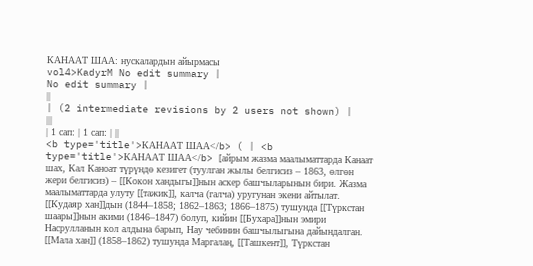КАНААТ ШАА: нускалардын айырмасы
vol4>KadyrM No edit summary |
No edit summary |
||
| (2 intermediate revisions by 2 users not shown) | |||
| 1 сап: | 1 сап: | ||
<b type='title'>КАНААТ ШАА</b> ( | <b type='title'>КАНААТ ШАА</b> [айрым жазма маалыматтарда Канаат шах, Кал Каноат түрүндө кезигет (туулган жылы белгисиз – 1863, өлгөн жери белгисиз) – [[Кокон хандыгы]]нын аскер башчыларынын бири. Жазма маалыматтарда улуту [[тажик]], калча (галча) уругунан экени айтылат. [[Кудаяр хан]]дын (1844–1858; 1862–1863; 1866–1875) тушунда [[Түркстан шаары]]нын акими (1846–1847) болуп, кийин [[Бухара]]нын эмири Насрулланын кол алдына барып, Нау чебинин башчылыгына дайындалган. [[Мала хан]] (1858–1862) тушунда Маргалаң, [[Ташкент]], Түркстан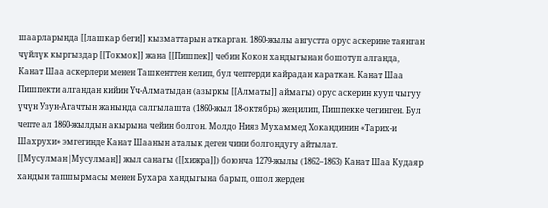шаарларында [[лашкар беги]] кызматтарын аткарган. 1860-жылы августта орус аскерине таянган чүйлүк кыргыздар [[Токмок]] жана [[Пишпек]] чебин Кокон хандыгынан бошотуп алганда, Канат Шаа аскерлери менен Ташкенттен келип, бул чептерди кайрадан караткан. Канат Шаа Пишпекти алгандан кийин Үч-Алматыдан (азыркы [[Алматы]] аймагы) орус аскерин кууп чыгуу үчүн Узун-Агачтын жанында салгылашта (1860-жыл 18-октябрь) жеңилип, Пишпекке чегинген. Бул чепте ал 1860-жылдын акырына чейин болгон. Молдо Нияз Мухаммед Хокандинин «Тарих-и Шахрухи» эмгегинде Канат Шаанын аталык деген чини болгондугу айтылат. [[Мусулман|Мусулман]] жыл санагы ([[хижра]]) боюнча 1279-жылы (1862–1863) Канат Шаа Кудаяр хандын тапшырмасы менен Бухара хандыгына барып, ошол жерден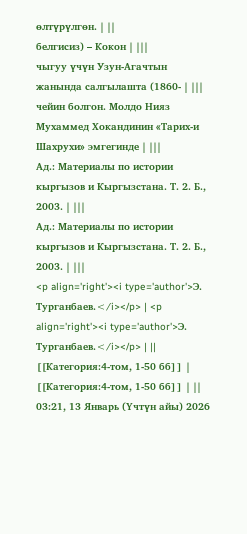өлтүрүлгөн. | ||
белгисиз) – Кокон | |||
чыгуу үчүн Узун-Агачтын жанында салгылашта (1860- | |||
чейин болгон. Молдо Нияз Мухаммед Хокандинин «Тарих-и Шахрухи» эмгегинде | |||
Ад.: Материалы по истории кыргызов и Кыргызстана. Т. 2. Б., 2003. | |||
Ад.: Материалы по истории кыргызов и Кыргызстана. Т. 2. Б., 2003. | |||
<p align='right'><i type='author'>Э. Турганбаев.</i></p> | <p align='right'><i type='author'>Э. Турганбаев.</i></p> | ||
[[Категория:4-том, 1-50 бб]] | [[Категория:4-том, 1-50 бб]] | ||
03:21, 13 Январь (Үчтүн айы) 2026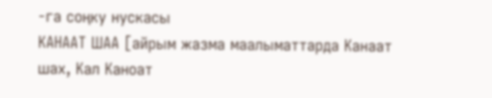-га соңку нускасы
КАНААТ ШАА [айрым жазма маалыматтарда Канаат шах, Кал Каноат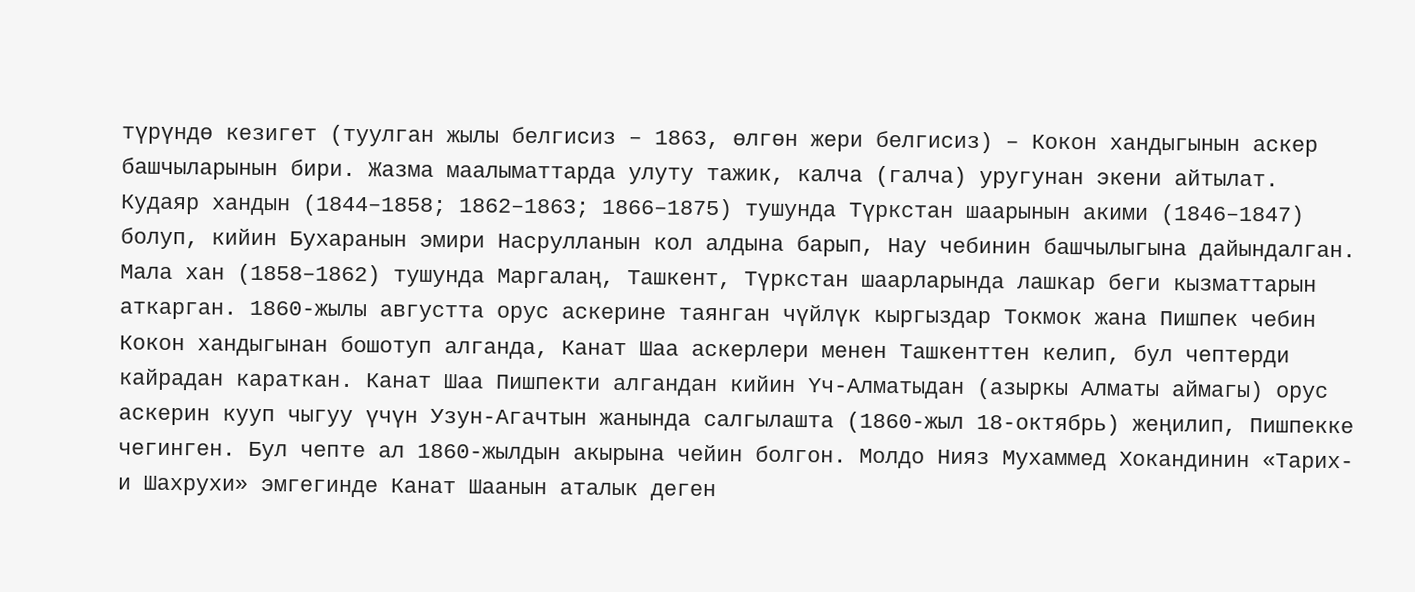түрүндө кезигет (туулган жылы белгисиз – 1863, өлгөн жери белгисиз) – Кокон хандыгынын аскер башчыларынын бири. Жазма маалыматтарда улуту тажик, калча (галча) уругунан экени айтылат. Кудаяр хандын (1844–1858; 1862–1863; 1866–1875) тушунда Түркстан шаарынын акими (1846–1847) болуп, кийин Бухаранын эмири Насрулланын кол алдына барып, Нау чебинин башчылыгына дайындалган. Мала хан (1858–1862) тушунда Маргалаң, Ташкент, Түркстан шаарларында лашкар беги кызматтарын аткарган. 1860-жылы августта орус аскерине таянган чүйлүк кыргыздар Токмок жана Пишпек чебин Кокон хандыгынан бошотуп алганда, Канат Шаа аскерлери менен Ташкенттен келип, бул чептерди кайрадан караткан. Канат Шаа Пишпекти алгандан кийин Үч-Алматыдан (азыркы Алматы аймагы) орус аскерин кууп чыгуу үчүн Узун-Агачтын жанында салгылашта (1860-жыл 18-октябрь) жеңилип, Пишпекке чегинген. Бул чепте ал 1860-жылдын акырына чейин болгон. Молдо Нияз Мухаммед Хокандинин «Тарих-и Шахрухи» эмгегинде Канат Шаанын аталык деген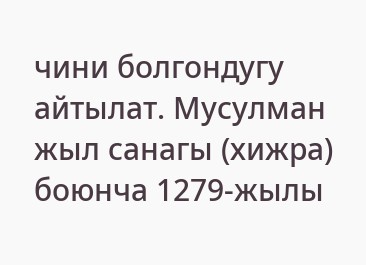чини болгондугу айтылат. Мусулман жыл санагы (хижра) боюнча 1279-жылы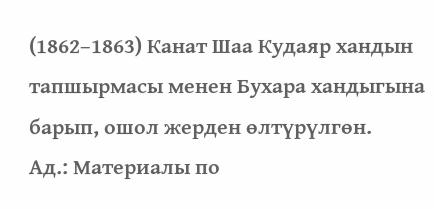(1862–1863) Канат Шаа Кудаяр хандын тапшырмасы менен Бухара хандыгына барып, ошол жерден өлтүрүлгөн.
Ад.: Материалы по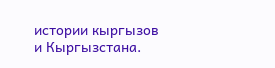истории кыргызов и Кыргызстана.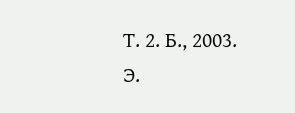Т. 2. Б., 2003.
Э.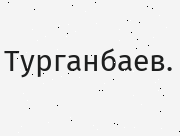Турганбаев.